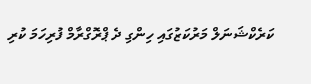ކަރެކްޝަނަލް މަރުކަޒުގައި ހިންގި ދެ ޕްރޮގްރާމް ފުރިހަމަ ކުރި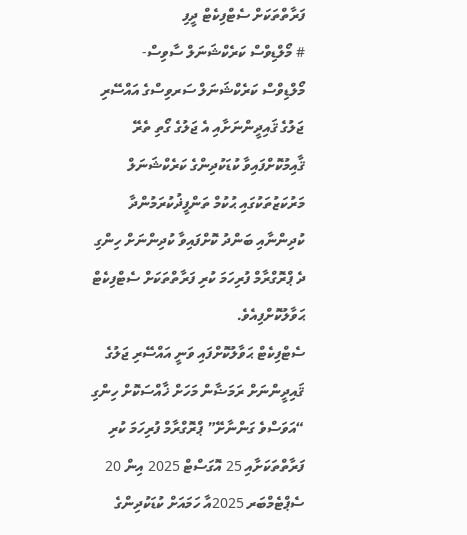ފަރާތްތަކަށް ސެޓްފިކެޓް ދީފި
# މޯލްޑިވްސް ކަރެކްޝަނަލް ސާވިސް-
މޯލްޑިވްސް ކަރެކްޝަނަލް ސަރވިސްގެ އައްސޭރި ޖަލުގެ ޤައިދީންނަށާއި އެ ޖަލުގެ ގޯތި ތެރޭ ޤާއިމުކޮށްފައިވާ ކުޑަކުދިންގެ ކަރެކްޝަނަލް މަރުކަޒުތަކުގައި ޙުކުމް ތަންފީޛުކުރަމުންދާ ކުދިންނާއި ބަންދު ކޮށްފައިވާ ކުދިންނަށް ހިންގި ދެ ޕްރޮގްރާމް ފުރިހަމަ ކުރި ފަރާތްތަކަށް ސެޓްފިކެޓް ޙަވާލުކޮށްފިއެވެ.
ސެޓްފިކެޓް ޙަވާލުކޮށްފައި ވަނީ އައްސޭރި ޖަލުގެ ޤައިދީންނަށް ރަމަޟާން މަހަށް ޚާއްސަކޮށް ހިންގި “އަވަސްވެ ގަންނާށޭ” ޕްރޮގްރާމް ފުރިހަމަ ކުރި ފަރާތްތަކަށާއި 25 އޮގަސްޓް 2025 އިން 20 ސެޕްޓެމްބަރ 2025އާ ހަމައަށް ކުޑަކުދިންގެ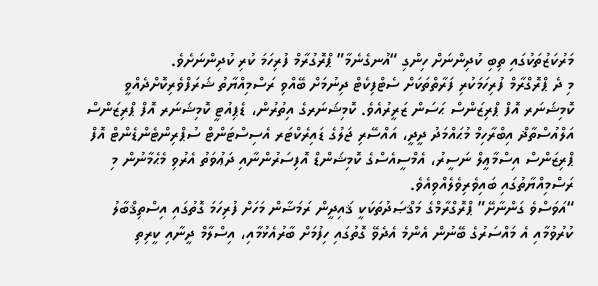މަރުކަޒުތަކުގައި ތިބި ކުދިންނަށް ހިންގި “އުނގެނެމާ” ޕްރޮގުރާމް ފުރިހަމަ ކުރި ކުދިންނަށެވެ.
މި ދެ ޕްރޮގްރާމް ފުރިހަމަކުރި ފަރާތްތަކަށް ސެޓްފިކެޓް ދިނުމަށް ބޭއްވި ރަސްމިއްޔާތު ޝަރަފްވެރިކޮށްދެއްވީ ކޮމިޝަނަރ އޮފް ޕްރިޒަންސް ޙަސަން ޒަރީރުއެވެ. ކޮމިޝަނަރގެ އިތުރުން، ޑެޕިއުޓީ ކޮމިޝަނަރ އޮފް ޕްރިޒަންސް އަލްއުސްތާޛް އިބްރާހިމް މުޙައްމަދު ދީދީ، އައްސޭރި ޖަލުގެ ޑައިރެކްޓަރ އެސިސްޓަންޓް ސުޕްރިންޓެންޑެންޓް އޮފް ޕްރިޒަންސް އިސްމާޢީލް ނަސީރު، އެމްސީއެސްގެ ކޮމިޝަންޑް އޮފިސަރުންނާއި ދަޢުވަތު އެރުވި މެޙެމާނުން މި ރަސްމިއްޔާތުގައި ބައިވެރިވެލެއްވިއެވެ.
“އަވަސްވެ ގަންނާށޭ” ޕްރޮގްރާމްގެ މަޤްޞަދުތަކަކީ ޤައިދީން ރަމަޟާން މަހަށް ފުރިހަމަ ގޮތުގައި އިސްތިޤްބާލު ކުރުވުމާއި އެ މައްސަރުގެ ބޭނުން އެންމެ އެދެވޭ ގޮތުގައި ހިފުމަށް ބާރުއެޅުމާއި، އިސްލާމް ދީނާއި ކީރިތި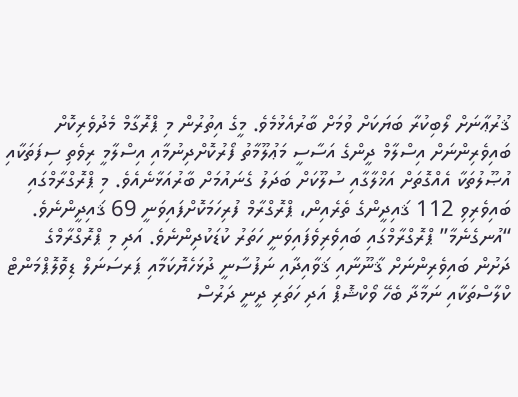ޤުރުޢާނަށް ލޯބިކުރާ ބަޔަކަށް ވުމަށް ބާރުއެޅުމެވެ. މީގެ އިތުރުން މި ޕްރޮގާމް މެދުވެރިކޮށް ބައިވެރިންނަށް އިސްލާމް ދީންގެ އަސާސީ މަޢުލޫމާތު ފޯރުކޮށްދިނުމާއި އިސްލާމީ ރިވެތި ސިފަތަކާއި އުޞޫލުތަކާ އެއްގޮތަށް އަޚްލާގާއި ސުލޫކަށް ބަދަލު ގެނައުމަށް ބާރުއަޅާނެއެވެ. މި ޕްރޮގްރާމްގައި ބައިވެރިވި 112 ޤައިދީންގެ ތެރެއިން، ޕްރޮގްރާމް ފުރިހަމަކޮށްފައިވަނީ 69 ޤައިދީންނެވެ.
“އުނގެނެމާ” ޕްރޮގްރާމްގައި ބައިވެރިވެފައިވަނީ ހަތަރު ކުޑަކުދިންނެވެ. އަދި މި ޕްރޮގްރާމްގެ ދަށުން ބައިވެރިންނަށް ޤާނޫނާއި ޤަވާއިދާއި ނަފުސާނީ ދުޅަހެޔޮކަމާއި ޕަރސަނަލް ޑިވޮލޮޕްމަންޓް ކްލާސްތަކާއި ނަމާދާ ބެހޭ ވޯކްޝޮޕް އަދި ހަތަރި ދީނީ ދަރުސް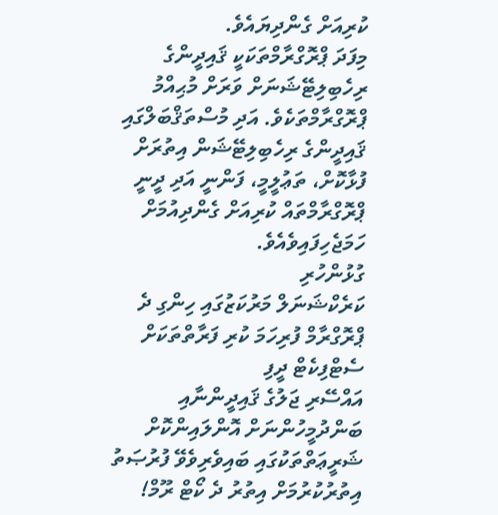ކުރިއަށް ގެންދިޔައެވެ.
މިފަދަ ޕްރޮގްރާމްތަކަކީ ޤައިދީންގެ ރިހެބިލިޓޭޝަނަށް ވަރަށް މުޙިއްމު ޕްރޮގްރާމްތަކެވެ. އަދި މުސްތަޤްބަލްގައި ޤައިދީންގެ ރިހެބިލިޓޭޝަން އިތުރަށް ފުޅާކޮށް، ތަޢުލީމީ، ފަންނީ އަދި ދީނީ ޕްރޮގްރާމްތައް ކުރިއަށް ގެންދިއުމަށް ހަމަޖެހިފައިވެއެވެ.
ގުޅުންހުރި
ކަރެކްޝަނަލް މަރުކަޒުގައި ހިންގި ދެ ޕްރޮގްރާމް ފުރިހަމަ ކުރި ފަރާތްތަކަށް ސެޓްފިކެޓް ދީފި
އައްސޭރި ޖަލުގެ ޤައިދީންނާއި ބަންދުމީހުންނަށް އޮންލައިންކޮށް ޝަރީޢަތްތަކުގައި ބައިވެރިވެވޭ ފުރުޞަތު އިތުރުކުރުމަށް އިތުރު ދެ ކޯޓް ރޫމް!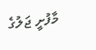މާފުށީ ޖަލުގެ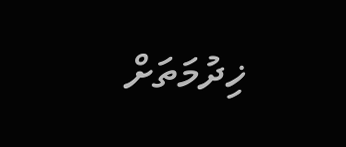ޚިދުމަތަށް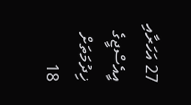27 އަހަރާއި އީއެސްޖީގެ ޚިދުމަތަށް 18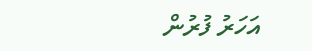އަހަރު ފުރުން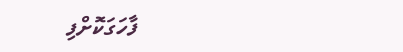ފާހަގަކޮށްފި